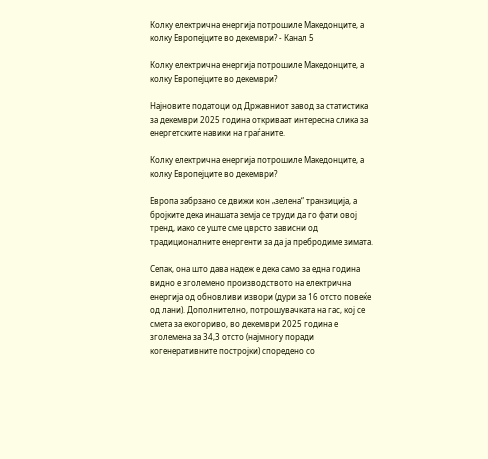Колку електрична енергија потрошиле Македонците, а колку Европејците во декември? - Канал 5

Колку електрична енергија потрошиле Македонците, а колку Европејците во декември?

Најновите податоци од Државниот завод за статистика за декември 2025 година откриваат интересна слика за енергетските навики на граѓаните.

Колку електрична енергија потрошиле Македонците, а колку Европејците во декември?

Европа забрзано се движи кон „зелена“ транзиција, а бројките дека инашата земја се труди да го фати овој тренд, иако се уште сме цврсто зависни од традиционалните енергенти за да ја пребродиме зимата.

Сепак, она што дава надеж е дека само за една година видно е зголемено производството на електрична енергија од обновливи извори (дури за 16 отсто повеќе од лани). Дополнително, потрошувачката на гас, кој се смета за екогориво, во декември 2025 година е зголемена за 34,3 отсто (најмногу поради когенеративните постројки) споредено со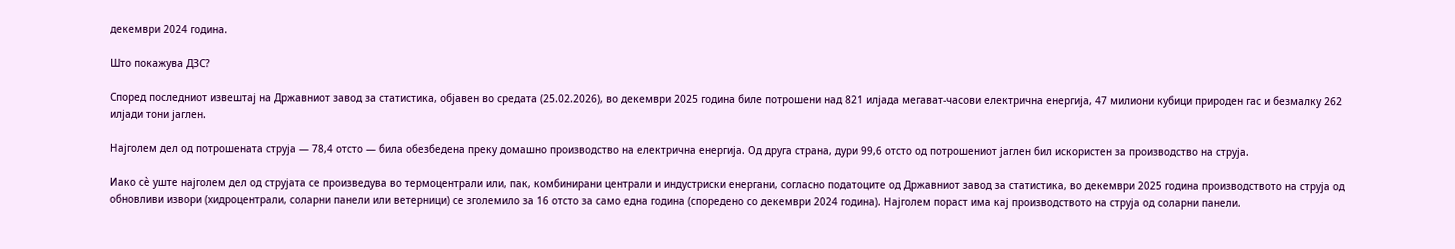декември 2024 година.

Што покажува ДЗС?

Според последниот извештај на Државниот завод за статистика, објавен во средата (25.02.2026), во декември 2025 година биле потрошени над 821 илјада мегават-часови електрична енергија, 47 милиони кубици природен гас и безмалку 262 илјади тони јаглен.

Најголем дел од потрошената струја — 78,4 отсто — била обезбедена преку домашно производство на електрична енергија. Од друга страна, дури 99,6 отсто од потрошениот јаглен бил искористен за производство на струја.

Иако сè уште најголем дел од струјата се произведува во термоцентрали или, пак, комбинирани централи и индустриски енергани, согласно податоците од Државниот завод за статистика, во декември 2025 година производството на струја од обновливи извори (хидроцентрали, соларни панели или ветерници) се зголемило за 16 отсто за само една година (споредено со декември 2024 година). Најголем пораст има кај производството на струја од соларни панели.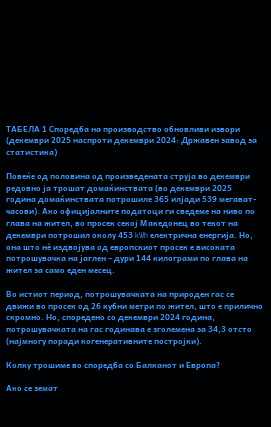ТАБЕЛА 1 Споредба на производство обновливи извори (декември 2025 наспроти декември 2024: Државен завод за статистика)

Повеќе од половина од произведената струја во декември редовно ја трошат домаќинствата (во декември 2025 година домаќинствата потрошиле 365 илјади 539 мегават-часови). Ако официјалните податоци ги сведеме на ниво по глава на жител, во просек секој Македонец во текот на декември потрошил околу 453 kWh електрична енергија. Но, она што нè издвојува од европскиот просек е високата потрошувачка на јаглен – дури 144 килограми по глава на жител за само еден месец.

Во истиот период, потрошувачката на природен гас се движи во просек од 26 кубни метри по жител, што е прилично скромно. Но, споредено со декември 2024 година, потрошувачката на гас годинава е зголемена за 34,3 отсто (најмногу поради когенеративните постројки).

Колку трошиме во споредба со Балканот и Европа?

Ако се земат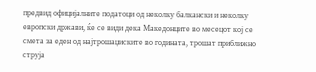предвид официјалните податоци од неколку балкански и неколку европски држави, ќе се види дека Македонците во месецот кој се смета за еден од најтрошаџиските во годината, трошат приближно струја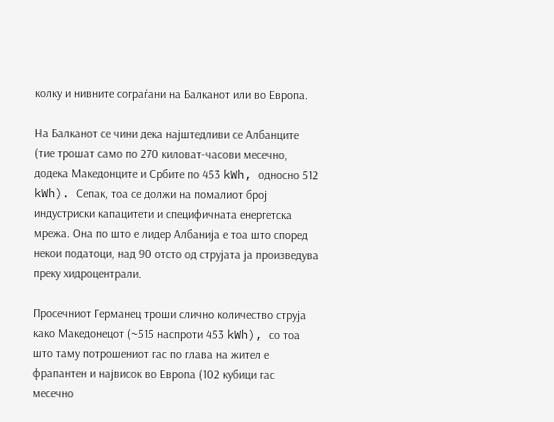колку и нивните сограѓани на Балканот или во Европа.

На Балканот се чини дека најштедливи се Албанците (тие трошат само по 270 киловат-часови месечно, додека Македонците и Србите по 453 kWh, односно 512 kWh). Сепак, тоа се должи на помалиот број индустриски капацитети и специфичната енергетска мрежа. Она по што е лидер Албанија е тоа што според некои податоци, над 90 отсто од струјата ја произведува преку хидроцентрали.

Просечниот Германец троши слично количество струја како Македонецот (~515 наспроти 453 kWh), со тоа што таму потрошениот гас по глава на жител е фрапантен и највисок во Европа (102 кубици гас месечно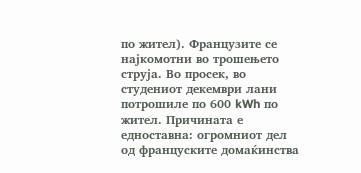по жител). Французите се најкомотни во трошењето струја. Во просек, во студениот декември лани потрошиле по 600 kWh по жител. Причината е едноставна: огромниот дел од француските домаќинства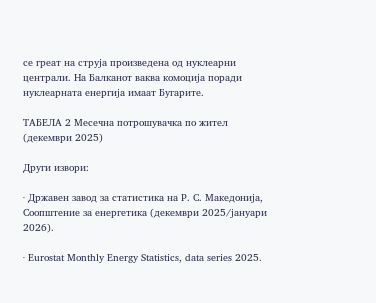се греат на струја произведена од нуклеарни централи. На Балканот ваква комоција поради нуклеарната енергија имаат Бугарите.

ТАБЕЛА 2 Месечна потрошувачка по жител (декември 2025)

Други извори:

· Државен завод за статистика на Р. С. Македонија, Соопштение за енергетика (декември 2025/јануари 2026).

· Eurostat Monthly Energy Statistics, data series 2025.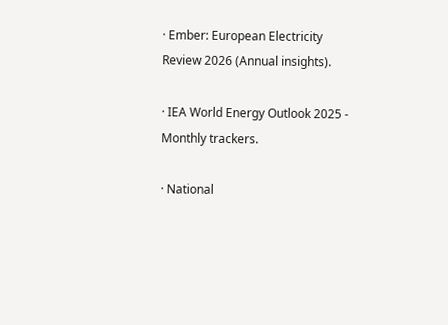· Ember: European Electricity Review 2026 (Annual insights).

· IEA World Energy Outlook 2025 - Monthly trackers.

· National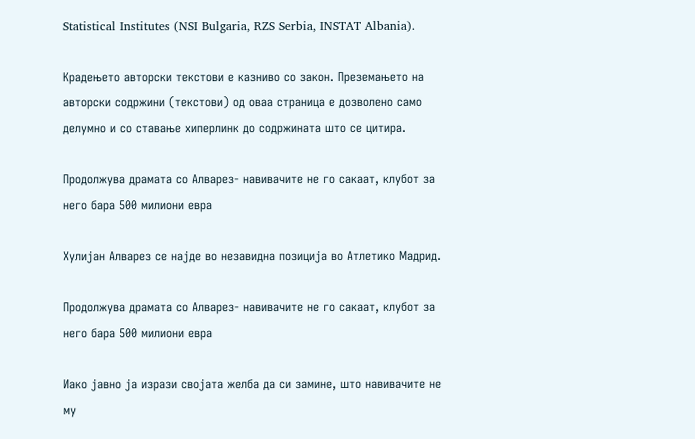Statistical Institutes (NSI Bulgaria, RZS Serbia, INSTAT Albania).

Крадењето авторски текстови е казниво со закон. Преземањето на авторски содржини (текстови) од оваа страница е дозволено само делумно и со ставање хиперлинк до содржината што се цитира.

Продолжува драмата со Алварез- навивачите не го сакаат, клубот за него бара 500 милиони евра

Хулијан Алварез се најде во незавидна позиција во Атлетико Мадрид.

Продолжува драмата со Алварез- навивачите не го сакаат, клубот за него бара 500 милиони евра

Иако јавно ја изрази својата желба да си замине, што навивачите не му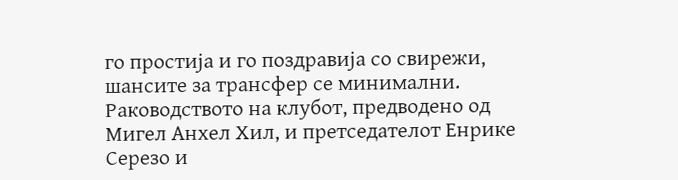го простија и го поздравија со свирежи, шансите за трансфер се минимални. Раководството на клубот, предводено од Мигел Анхел Хил, и претседателот Енрике Серезо и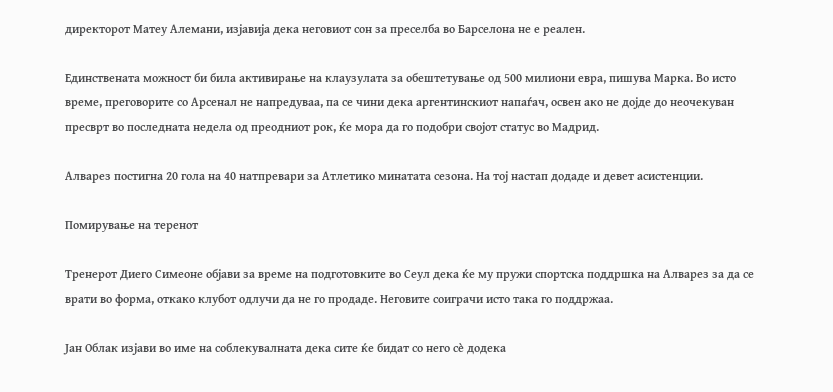директорот Матеу Алемани, изјавија дека неговиот сон за преселба во Барселона не е реален.

Единствената можност би била активирање на клаузулата за обештетување од 500 милиони евра, пишува Марка. Во исто време, преговорите со Арсенал не напредуваа, па се чини дека аргентинскиот напаѓач, освен ако не дојде до неочекуван пресврт во последната недела од преодниот рок, ќе мора да го подобри својот статус во Мадрид.

Алварез постигна 20 гола на 40 натпревари за Атлетико минатата сезона. На тој настап додаде и девет асистенции.

Помирување на теренот

Тренерот Диего Симеоне објави за време на подготовките во Сеул дека ќе му пружи спортска поддршка на Алварез за да се врати во форма, откако клубот одлучи да не го продаде. Неговите соиграчи исто така го поддржаа.

Јан Облак изјави во име на соблекувалната дека сите ќе бидат со него сè додека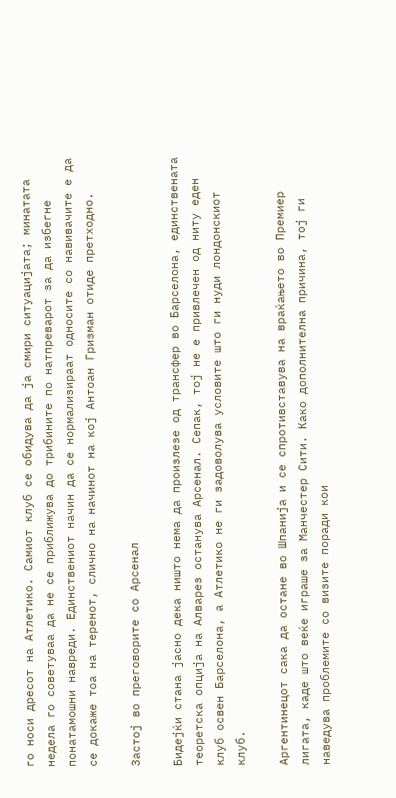го носи дресот на Атлетико. Самиот клуб се обидува да ја смири ситуацијата; минатата недела го советуваа да не се приближува до трибините по натпреварот за да избегне понатамошни навреди. Единствениот начин да се нормализираат односите со навивачите е да се докаже тоа на теренот, слично на начинот на кој Антоан Гризман отиде претходно.

Застој во преговорите со Арсенал

Бидејќи стана јасно дека ништо нема да произлезе од трансфер во Барселона, единствената теоретска опција на Алварез останува Арсенал. Сепак, тој не е привлечен од ниту еден клуб освен Барселона, а Атлетико не ги задоволува условите што ги нуди лондонскиот клуб.

Аргентинецот сака да остане во Шпанија и се спротивставува на враќањето во Премиер лигата, каде што веќе играше за Манчестер Сити. Како дополнителна причина, тој ги наведува проблемите со визите поради кои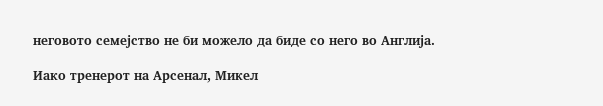неговото семејство не би можело да биде со него во Англија.

Иако тренерот на Арсенал, Микел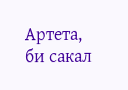Артета, би сакал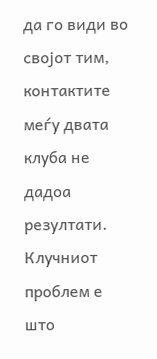да го види во својот тим, контактите меѓу двата клуба не дадоа резултати. Клучниот проблем е што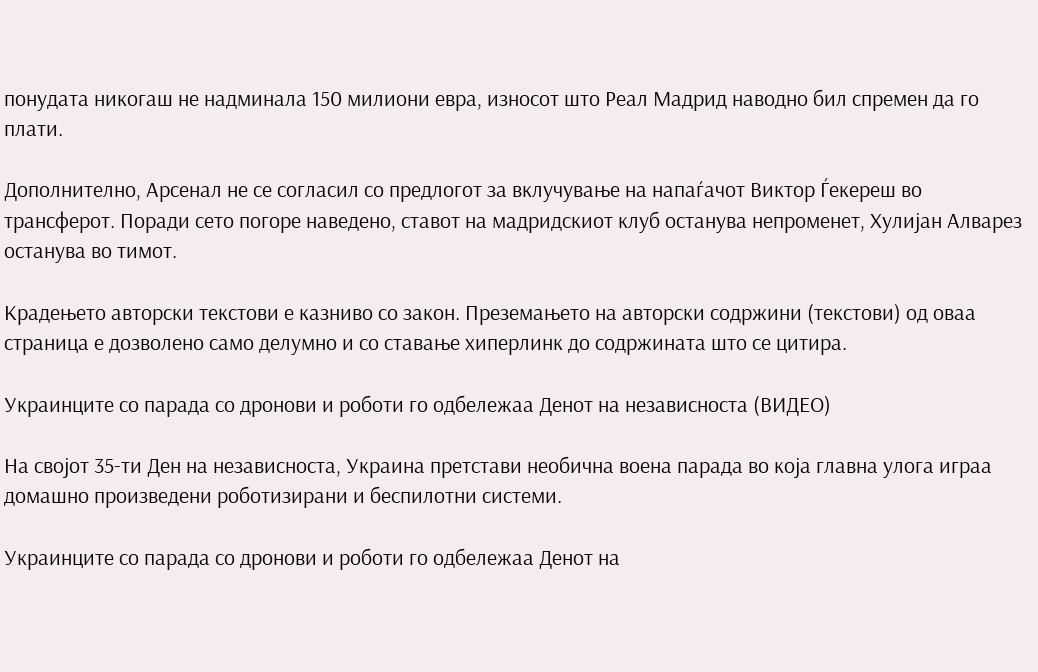понудата никогаш не надминала 150 милиони евра, износот што Реал Мадрид наводно бил спремен да го плати.

Дополнително, Арсенал не се согласил со предлогот за вклучување на напаѓачот Виктор Ѓекереш во трансферот. Поради сето погоре наведено, ставот на мадридскиот клуб останува непроменет, Хулијан Алварез останува во тимот.

Крадењето авторски текстови е казниво со закон. Преземањето на авторски содржини (текстови) од оваа страница е дозволено само делумно и со ставање хиперлинк до содржината што се цитира.

Украинците со парада со дронови и роботи го одбележаа Денот на независноста (ВИДЕО)

На својот 35-ти Ден на независноста, Украина претстави необична воена парада во која главна улога играа домашно произведени роботизирани и беспилотни системи.

Украинците со парада со дронови и роботи го одбележаа Денот на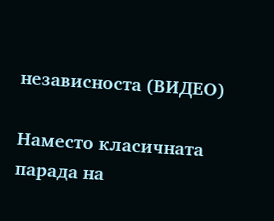независноста (ВИДЕО)

Наместо класичната парада на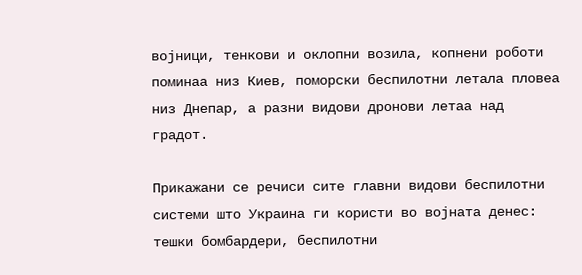војници, тенкови и оклопни возила, копнени роботи поминаа низ Киев, поморски беспилотни летала пловеа низ Днепар, а разни видови дронови летаа над градот.

Прикажани се речиси сите главни видови беспилотни системи што Украина ги користи во војната денес: тешки бомбардери, беспилотни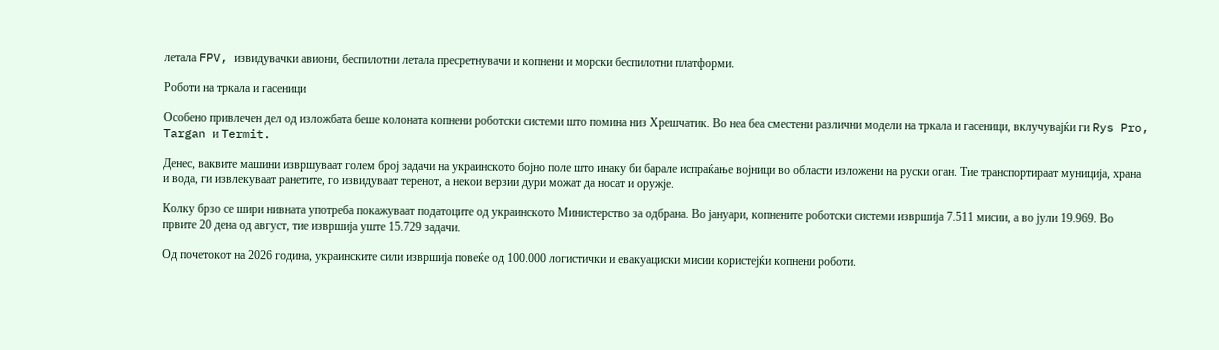летала FPV, извидувачки авиони, беспилотни летала пресретнувачи и копнени и морски беспилотни платформи.

Роботи на тркала и гасеници

Особено привлечен дел од изложбата беше колоната копнени роботски системи што помина низ Хрешчатик. Во неа беа сместени различни модели на тркала и гасеници, вклучувајќи ги Rys Pro, Targan и Termit.

Денес, ваквите машини извршуваат голем број задачи на украинското бојно поле што инаку би барале испраќање војници во области изложени на руски оган. Тие транспортираат муниција, храна и вода, ги извлекуваат ранетите, го извидуваат теренот, а некои верзии дури можат да носат и оружје.

Колку брзо се шири нивната употреба покажуваат податоците од украинското Министерство за одбрана. Во јануари, копнените роботски системи извршија 7.511 мисии, а во јули 19.969. Во првите 20 дена од август, тие извршија уште 15.729 задачи.

Од почетокот на 2026 година, украинските сили извршија повеќе од 100.000 логистички и евакуациски мисии користејќи копнени роботи.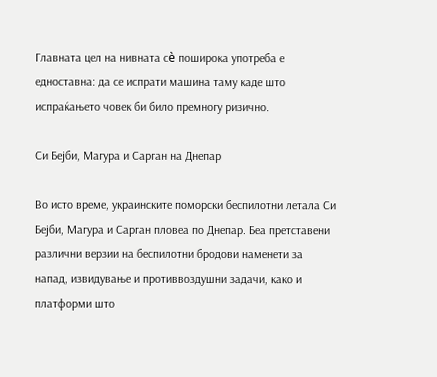Главната цел на нивната сè поширока употреба е едноставна: да се испрати машина таму каде што испраќањето човек би било премногу ризично.

Си Бејби, Магура и Сарган на Днепар

Во исто време, украинските поморски беспилотни летала Си Бејби, Магура и Сарган пловеа по Днепар. Беа претставени различни верзии на беспилотни бродови наменети за напад, извидување и противвоздушни задачи, како и платформи што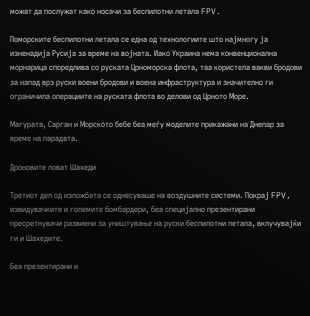можат да послужат како носачи за беспилотни летала FPV.

Поморските беспилотни летала се една од технологиите што најмногу ја изненадија Русија за време на војната. Иако Украина нема конвенционална морнарица споредлива со руската Црноморска флота, таа користела вакви бродови за напад врз руски воени бродови и воена инфраструктура и значително ги ограничила операциите на руската флота во делови од Црното Море.

Магурата, Сарган и Морското бебе беа меѓу моделите прикажани на Днепар за време на парадата.

Дроновите ловат Шахеди

Третиот дел од изложбата се однесуваше на воздушните системи. Покрај FPV, извидувачките и големите бомбардери, беа специјално презентирани пресретнувачи развиени за уништување на руски беспилотни летала, вклучувајќи ги и Шахедите.

Беа презентирани и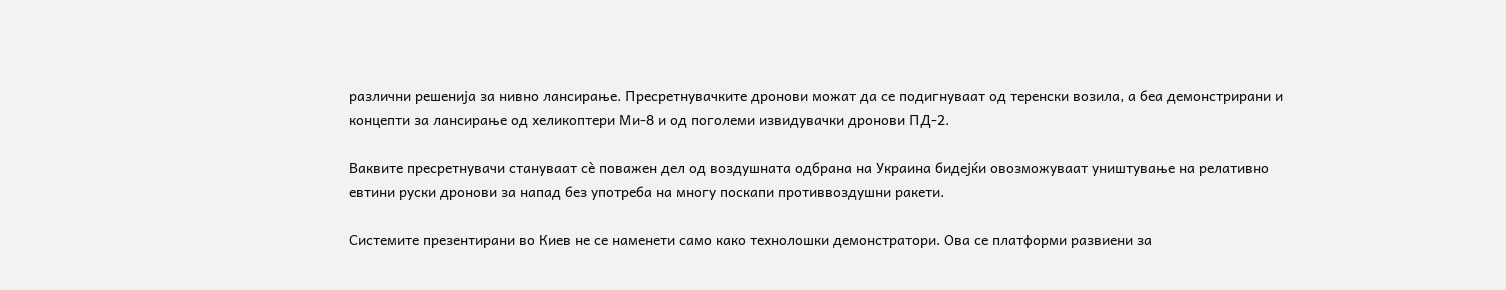различни решенија за нивно лансирање. Пресретнувачките дронови можат да се подигнуваат од теренски возила, а беа демонстрирани и концепти за лансирање од хеликоптери Ми-8 и од поголеми извидувачки дронови ПД-2.

Ваквите пресретнувачи стануваат сè поважен дел од воздушната одбрана на Украина бидејќи овозможуваат уништување на релативно евтини руски дронови за напад без употреба на многу поскапи противвоздушни ракети.

Системите презентирани во Киев не се наменети само како технолошки демонстратори. Ова се платформи развиени за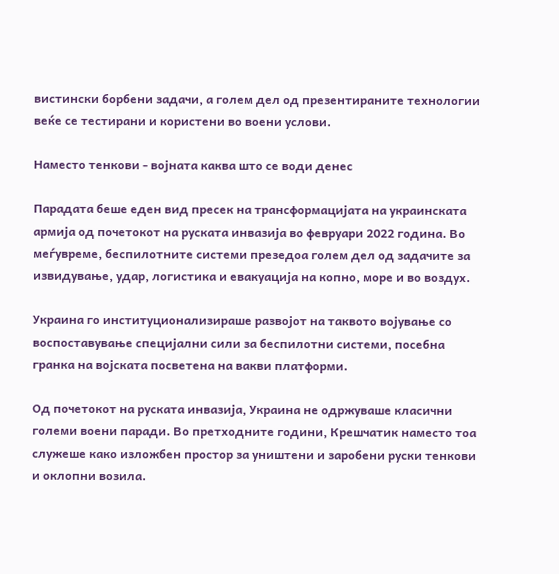вистински борбени задачи, а голем дел од презентираните технологии веќе се тестирани и користени во воени услови.

Наместо тенкови - војната каква што се води денес

Парадата беше еден вид пресек на трансформацијата на украинската армија од почетокот на руската инвазија во февруари 2022 година. Во меѓувреме, беспилотните системи презедоа голем дел од задачите за извидување, удар, логистика и евакуација на копно, море и во воздух.

Украина го институционализираше развојот на таквото војување со воспоставување специјални сили за беспилотни системи, посебна гранка на војската посветена на вакви платформи.

Од почетокот на руската инвазија, Украина не одржуваше класични големи воени паради. Во претходните години, Крешчатик наместо тоа служеше како изложбен простор за уништени и заробени руски тенкови и оклопни возила.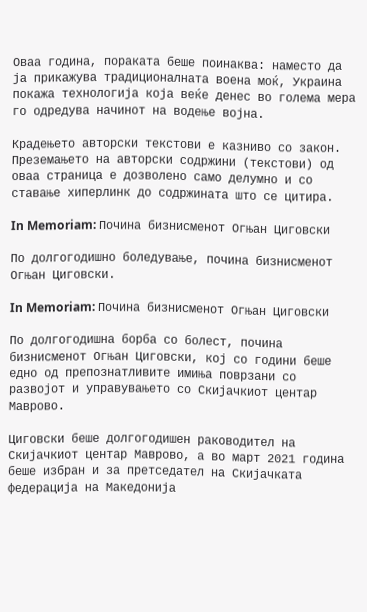Оваа година, пораката беше поинаква: наместо да ја прикажува традиционалната воена моќ, Украина покажа технологија која веќе денес во голема мера го одредува начинот на водење војна.

Крадењето авторски текстови е казниво со закон. Преземањето на авторски содржини (текстови) од оваа страница е дозволено само делумно и со ставање хиперлинк до содржината што се цитира.

In Memoriam: Почина бизнисменот Огњан Циговски

По долгогодишно боледување, почина бизнисменот Огњан Циговски.

In Memoriam: Почина бизнисменот Огњан Циговски

По долгогодишна борба со болест, почина бизнисменот Огњан Циговски, кој со години беше едно од препознатливите имиња поврзани со развојот и управувањето со Скијачкиот центар Маврово.

Циговски беше долгогодишен раководител на Скијачкиот центар Маврово, а во март 2021 година беше избран и за претседател на Скијачката федерација на Македонија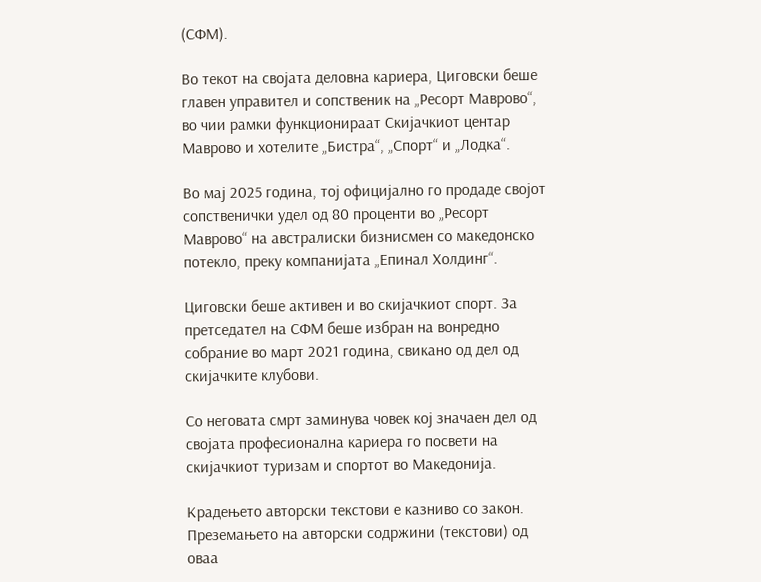(СФМ).

Во текот на својата деловна кариера, Циговски беше главен управител и сопственик на „Ресорт Маврово“, во чии рамки функционираат Скијачкиот центар Маврово и хотелите „Бистра“, „Спорт“ и „Лодка“.

Во мај 2025 година, тој официјално го продаде својот сопственички удел од 80 проценти во „Ресорт Маврово“ на австралиски бизнисмен со македонско потекло, преку компанијата „Епинал Холдинг“.

Циговски беше активен и во скијачкиот спорт. За претседател на СФМ беше избран на вонредно собрание во март 2021 година, свикано од дел од скијачките клубови.

Со неговата смрт заминува човек кој значаен дел од својата професионална кариера го посвети на скијачкиот туризам и спортот во Македонија.

Крадењето авторски текстови е казниво со закон. Преземањето на авторски содржини (текстови) од оваа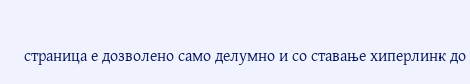страница е дозволено само делумно и со ставање хиперлинк до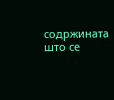содржината што се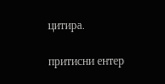цитира.

притисни ентер